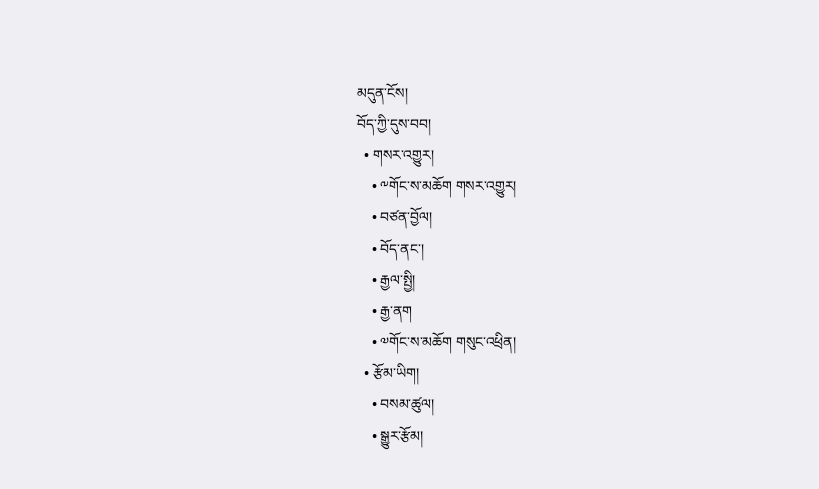མདུན་ངོས།
བོད་ཀྱི་དུས་བབ།
  • གསར་འགྱུར།
    • ༸གོང་ས་མཆོག གསར་འགྱུར།
    • བཙན་བྱོལ།
    • བོད་ནང་།
    • རྒྱལ་སྤྱི།
    • རྒྱ་ནག
    • ༧གོང་ས་མཆོག གསུང་འཕྲིན།
  • རྩོམ་ཡིག།
    • བསམ་ཚུལ།
    • སྒྱུར་རྩོམ།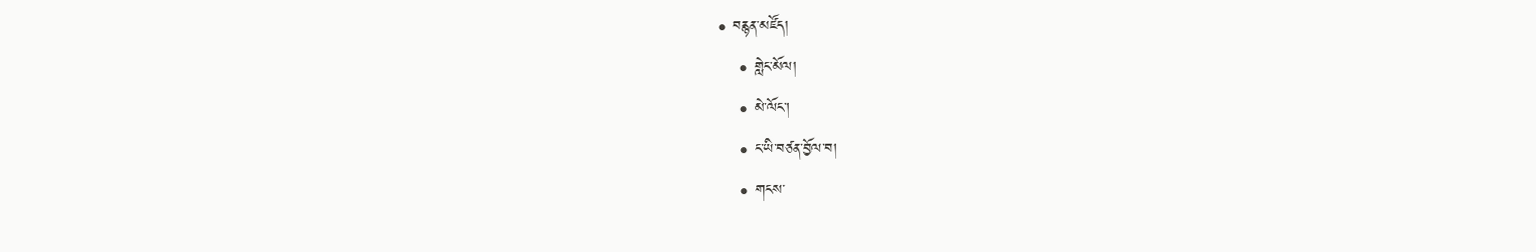• བརྙན་མཛོད།
    • གླེང་མོལ།
    • མེ་ལོང་།
    • ང་ཡི་བཙན་བྱོལ་བ།
    • གངས་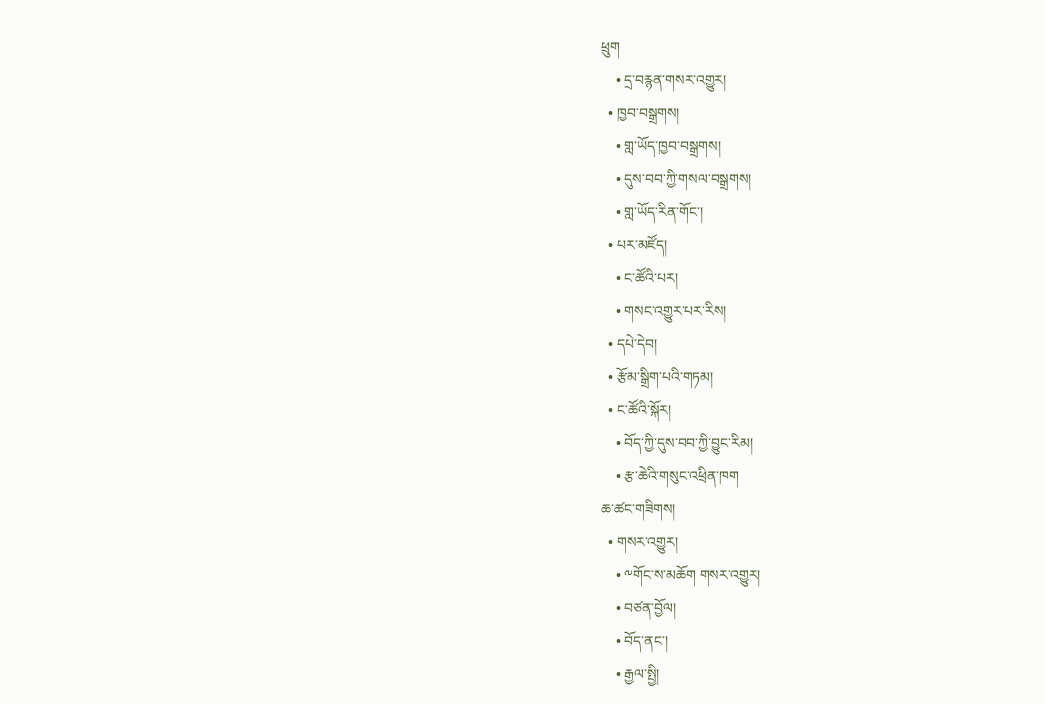ཕྲུག
    • དྲ་བརྙན་གསར་འགྱུར།
  • ཁྱབ་བསྒྲགས།
    • གླ་ཡོད་ཁྱབ་བསྒྲགས།
    • དུས་བབ་ཀྱི་གསལ་བསྒྲགས།
    • གླ་ཡོད་རིན་གོང་།
  • པར་མཛོད།
    • ང་ཚོའི་པར།
    • གསང་འགྱུར་པར་རིས།
  • དཔེ་དེབ།
  • རྩོམ་སྒྲིག་པའི་གཏམ།
  • ང་ཚོའི་སྐོར།
    • བོད་ཀྱི་དུས་བབ་ཀྱི་བྱུང་རིམ།
    • རྩ་ཆེའི་གསུང་འཕྲིན་ཁག
ཆ་ཚང་གཟིགས།
  • གསར་འགྱུར།
    • ༸གོང་ས་མཆོག གསར་འགྱུར།
    • བཙན་བྱོལ།
    • བོད་ནང་།
    • རྒྱལ་སྤྱི།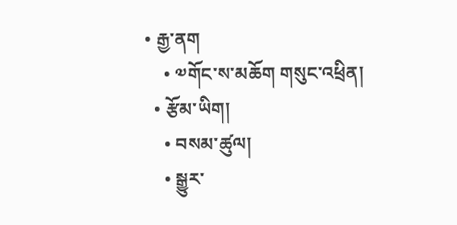• རྒྱ་ནག
    • ༧གོང་ས་མཆོག གསུང་འཕྲིན།
  • རྩོམ་ཡིག།
    • བསམ་ཚུལ།
    • སྒྱུར་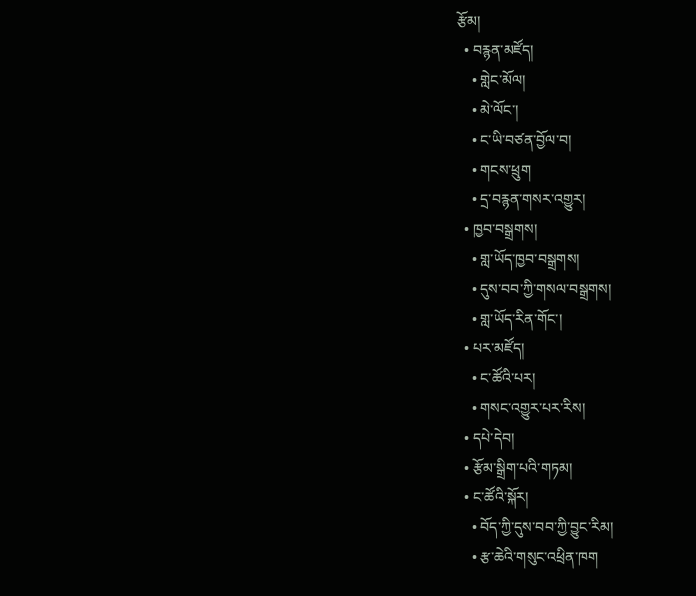རྩོམ།
  • བརྙན་མཛོད།
    • གླེང་མོལ།
    • མེ་ལོང་།
    • ང་ཡི་བཙན་བྱོལ་བ།
    • གངས་ཕྲུག
    • དྲ་བརྙན་གསར་འགྱུར།
  • ཁྱབ་བསྒྲགས།
    • གླ་ཡོད་ཁྱབ་བསྒྲགས།
    • དུས་བབ་ཀྱི་གསལ་བསྒྲགས།
    • གླ་ཡོད་རིན་གོང་།
  • པར་མཛོད།
    • ང་ཚོའི་པར།
    • གསང་འགྱུར་པར་རིས།
  • དཔེ་དེབ།
  • རྩོམ་སྒྲིག་པའི་གཏམ།
  • ང་ཚོའི་སྐོར།
    • བོད་ཀྱི་དུས་བབ་ཀྱི་བྱུང་རིམ།
    • རྩ་ཆེའི་གསུང་འཕྲིན་ཁག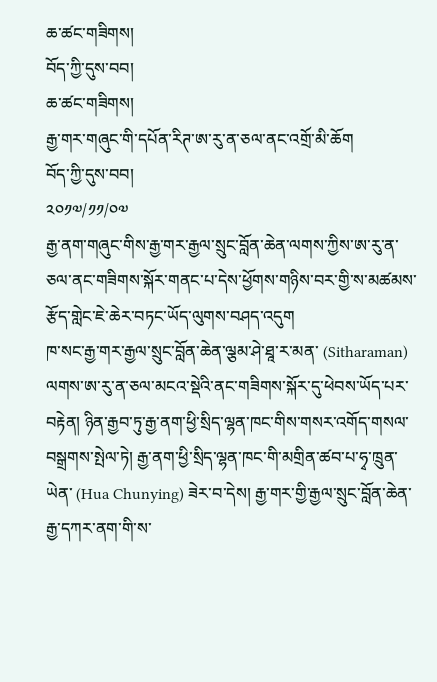ཆ་ཚང་གཟིགས།
བོད་ཀྱི་དུས་བབ།
ཆ་ཚང་གཟིགས།
རྒྱ་གར་གཞུང་གི་དཔོན་རིཊ་ཨ་རུ་ན་ཅལ་ནང་འགྲོ་མི་ཆོག
བོད་ཀྱི་དུས་བབ།
༢༠༡༧/༡༡/༠༧
རྒྱ་ནག་གཞུང་གིས་རྒྱ་གར་རྒྱལ་སྲུང་བློན་ཆེན་ལགས་ཀྱིས་ཨ་རུ་ན་ཅལ་ནང་གཟིགས་སྐོར་གནང་པ་དེས་ཕྱོགས་གཉིས་བར་གྱི་ས་མཚམས་རྩོད་གླེང་ཇེ་ཆེར་བཏང་ཡོད་ལུགས་བཤད་འདུག
ཁ་སང་རྒྱ་གར་རྒྱལ་སྲུང་བློན་ཆེན་ལྕམ་ཤེ་ཐཱ་ར་མན་ (Sitharaman) ལགས་ཨ་རུ་ན་ཅལ་མངའ་སྡེའི་ནང་གཟིགས་སྐོར་དུ་ཕེབས་ཡོད་པར་བརྟེན། ཉིན་རྒྱབ་ཏུ་རྒྱ་ནག་ཕྱི་སྲིད་ལྷན་ཁང་གིས་གསར་འགོད་གསལ་བསྒྲགས་སྤེལ་ཏེ། རྒྱ་ནག་ཕྱི་སྲིད་ལྷན་ཁང་གི་མགྲིན་ཚབ་པ་ཧྭ་ཁྲུན་ཡེན་ (Hua Chunying) ཟེར་བ་དེས། རྒྱ་གར་གྱི་རྒྱལ་སྲུང་བློན་ཆེན་རྒྱ་དཀར་ནག་གི་ས་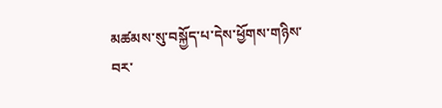མཚམས་སུ་བསྐྱོད་པ་དེས་ཕྱོགས་གཉིས་བར་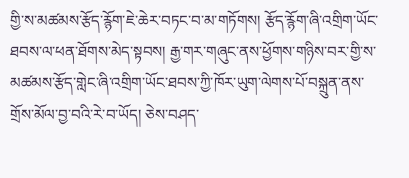གྱི་ས་མཚམས་རྩོད་རྙོག་ཇེ་ཆེར་བཏང་བ་མ་གཏོགས། རྩོད་རྙོག་ཞི་འགྲིག་ཡོང་ཐབས་ལ་ཕན་ཐོགས་མེད་སྟབས། རྒྱ་གར་གཞུང་ནས་ཕྱོགས་གཉིས་བར་གྱི་ས་མཚམས་རྩོད་གླེང་ཞི་འགྲིག་ཡོང་ཐབས་ཀྱི་ཁོར་ཡུག་ལེགས་པོ་བསྐྲུན་ནས་གྲོས་མོལ་བྱ་བའི་རེ་བ་ཡོད། ཅེས་བཤད་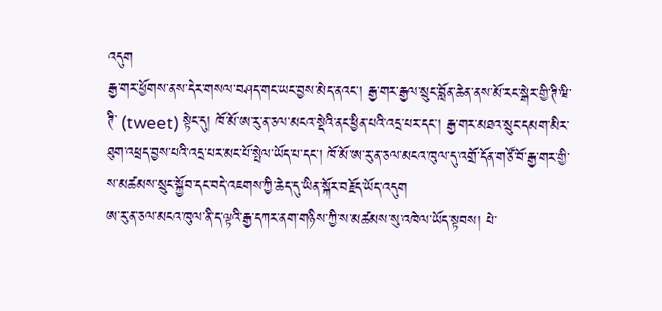འདུག
རྒྱ་གར་ཕྱོགས་ནས་དེར་གསལ་བཤད་གང་ཡང་བྱས་མེད་ནའང་། རྒྱ་གར་རྒྱལ་སྲུང་བློན་ཆེན་ནས་མོ་རང་སྒེར་གྱི་ཊི་ཝི་ཊི་ (tweet) སྟེང་དུ། ཁོ་མོ་ཨ་རུ་ན་ཅལ་མངའ་སྡེའི་ནང་ཕྱིན་པའི་འདྲ་པར་དང་། རྒྱ་གར་མཐའ་སྲུང་དམག་མིར་ཐུག་འཕྲད་བྱས་པའི་འདྲ་པར་མང་པོ་སྤེལ་ཡོད་པ་དང་། ཁོ་མོ་ཨ་རུ་ན་ཅལ་མངའ་ཁུལ་དུ་འགྲོ་དོན་གཙོ་བོ་རྒྱ་གར་གྱི་ས་མཚམས་སྲུང་སྐྱོབ་དང་བདེ་འཇགས་ཀྱི་ཆེད་དུ་ཡིན་སྐོར་བརྗོད་ཡོད་འདུག
ཨ་རུ་ན་ཅལ་མངའ་ཁུལ་ནི་ད་ལྟའི་རྒྱ་དཀར་ནག་གཉིས་ཀྱི་ས་མཚམས་སུ་འཁེལ་ཡོད་སྟབས། པེ་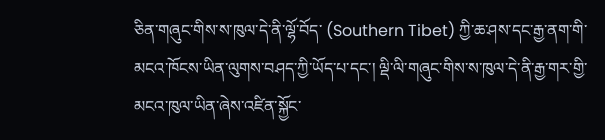ཅིན་གཞུང་གིས་ས་ཁུལ་དེ་ནི་ལྷོ་བོད་ (Southern Tibet) ཀྱི་ཆ་ཤས་དང་རྒྱ་ནག་གི་མངའ་ཁོངས་ཡིན་ལུགས་བཤད་ཀྱི་ཡོད་པ་དང་། ལྡི་ལི་གཞུང་གིས་ས་ཁུལ་དེ་ནི་རྒྱ་གར་གྱི་མངའ་ཁུལ་ཡིན་ཞེས་འཛིན་སྐྱོང་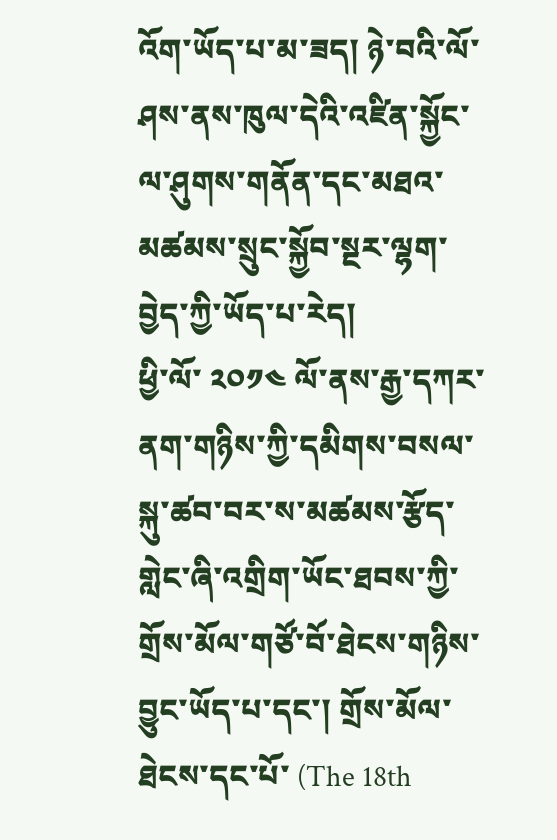འོག་ཡོད་པ་མ་ཟད། ཉེ་བའི་ལོ་ཤས་ནས་ཁུལ་དེའི་འཛིན་སྐྱོང་ལ་ཤུགས་གནོན་དང་མཐའ་མཚམས་སྲུང་སྐྱོབ་སྔར་ལྷག་བྱེད་ཀྱི་ཡོད་པ་རེད།
ཕྱི་ལོ་ ༢༠༡༤ ལོ་ནས་རྒྱ་དཀར་ནག་གཉིས་ཀྱི་དམིགས་བསལ་སྐུ་ཚབ་བར་ས་མཚམས་རྩོད་གླེང་ཞི་འགྲིག་ཡོང་ཐབས་ཀྱི་གྲོས་མོལ་གཙོ་བོ་ཐེངས་གཉིས་བྱུང་ཡོད་པ་དང་། གྲོས་མོལ་ཐེངས་དང་པོ་ (The 18th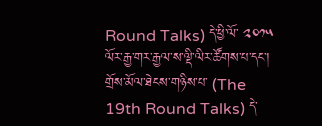Round Talks) དེ་ཕྱི་ལོ་ ༢༠༡༥ ལོར་རྒྱ་གར་རྒྱལ་ས་ལྡི་ལིར་ཚོགས་པ་དང་། གྲོས་མོལ་ཐེངས་གཉིས་པ་ (The 19th Round Talks) དེ་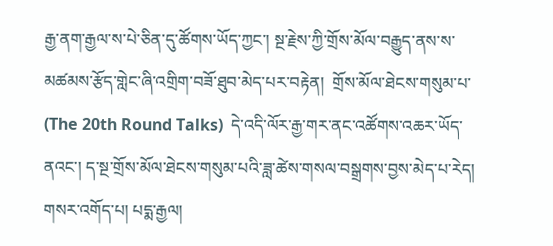རྒྱ་ནག་རྒྱལ་ས་པེ་ཅིན་དུ་ཚོགས་ཡོད་ཀྱང་། སྔ་རྗེས་ཀྱི་གྲོས་མོལ་བརྒྱུད་ནས་ས་མཚམས་རྩོད་གླེང་ཞི་འགྲིག་བཟོ་ཐུབ་མེད་པར་བརྟེན།  གྲོས་མོལ་ཐེངས་གསུམ་པ་ (The 20th Round Talks)  དེ་འདི་ལོར་རྒྱ་གར་ནང་འཚོགས་འཆར་ཡོད་ནའང་། ད་སྔ་གྲོས་མོལ་ཐེངས་གསུམ་པའི་ཟླ་ཚེས་གསལ་བསྒྲགས་བྱས་མེད་པ་རེད།
གསར་འགོད་པ། པདྨ་རྒྱལ།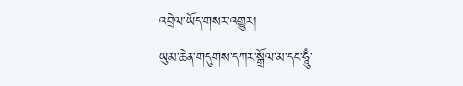འབྲེལ་ཡོད་གསར་འགྱུར།
ཡུམ་ཆེན་གདུགས་དཀར་སྒྲོལ་མ་དང་ཧཱུྃ་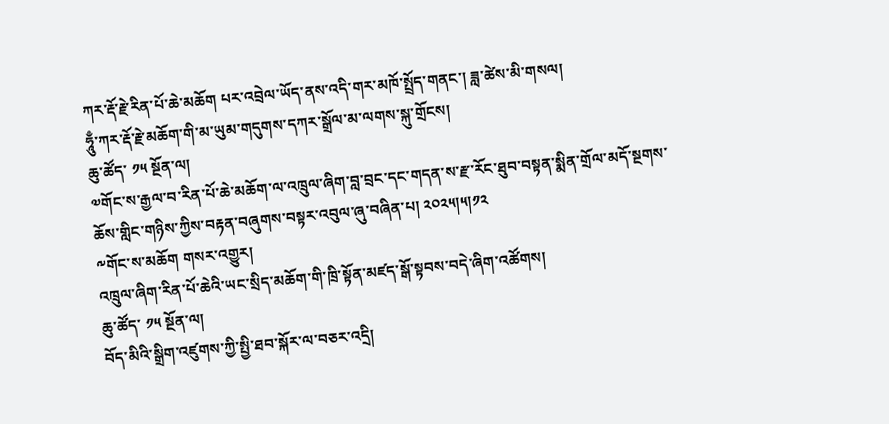ཀར་རྡོ་རྗེ་རིན་པོ་ཆེ་མཆོག པར་འབྲེལ་ཡོད་ནས་འདི་གར་མཁོ་སྤྲོད་གནང་། ཟླ་ཚེས་མི་གསལ།
ཧཱུྃ་ཀར་རྡོ་རྗེ་མཆོག་གི་མ་ཡུམ་གདུགས་དཀར་སྒྲོལ་མ་ལགས་སྐུ་གྲོངས།
ཆུ་ཚོད་ ༡༥ སྔོན་ལ།
༧གོང་ས་རྒྱལ་བ་རིན་པོ་ཆེ་མཆོག་ལ་འཁྲུལ་ཞིག་བླ་བྲང་དང་གདན་ས་རྫ་རོང་ཐུབ་བསྟན་སྨིན་གྲོལ་མདོ་སྔགས་ཆོས་གླིང་གཉིས་ཀྱིས་བརྟན་བཞུགས་བསྟར་འབུལ་ཞུ་བཞིན་པ། ༢༠༢༥།༥།༡༢
༸གོང་ས་མཆོག གསར་འགྱུར།
འཁྲུལ་ཞིག་རིན་པོ་ཆེའི་ཡང་སྲིད་མཆོག་གི་ཁྲི་སྟོན་མཛད་སྒོ་སྟབས་བདེ་ཞིག་འཚོགས།
ཆུ་ཚོད་ ༡༥ སྔོན་ལ།
བོད་མིའི་སྒྲིག་འཛུགས་ཀྱི་སྤྱི་ཐབ་སྐོར་ལ་བཅར་འདྲི།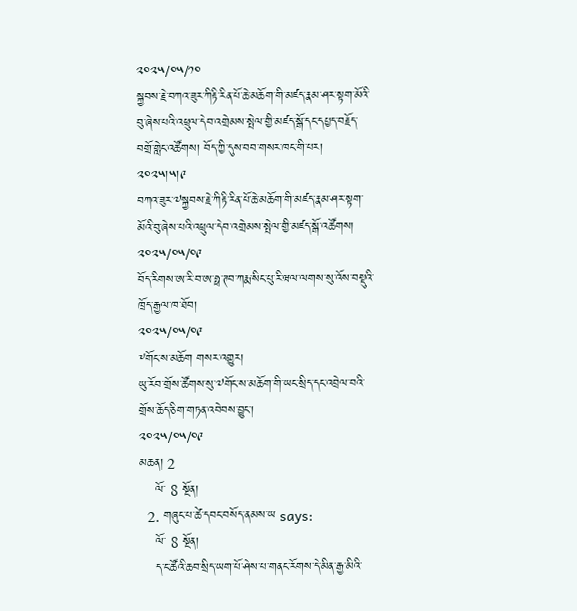༢༠༢༥/༠༥/༡༠
སྐྱབས་རྗེ་བཀའ་ཟུར་ཀིརྟི་རིན་པོ་ཆེ་མཆོག་གི་མཛད་རྣམ་ཤར་སྟག་མོའི་བུ་ཞེས་པའི་འཕྲུལ་དེབ་འགྲེམས་སྤེལ་གྱི་མཛད་སྒོ་དང་དཔྱད་བརྗོད་བགྲོ་གླེང་འཚོགས། བོད་ཀྱི་དུས་བབ་གསར་ཁང་གི་པར། ༢༠༢༥།༥།༩
བཀའ་ཟུར་༧སྐྱབས་རྗེ་ཀིརྟི་རིན་པོ་ཆེ་མཆོག་གི་མཛད་རྣམ་ཤར་སྟག་མོའི་བུ་ཞེས་པའི་འཕྲུལ་དེབ་འགྲེམས་སྤེལ་གྱི་མཛད་སྒོ་འཚོགས།
༢༠༢༥/༠༥/༠༩
བོད་རིགས་ཨ་རི་བ་ཨ་ཧྥ་ཊབ་ཀརྨ་སིང་པུ་རི་ཝལ་ལགས་སུ་འོས་བསྡུའི་ཁྲོད་རྒྱལ་ཁ་ཐོབ།
༢༠༢༥/༠༥/༠༩
༸གོང་ས་མཆོག གསར་འགྱུར།
ཡུ་རོབ་གྲོས་ཚོགས་སུ་༧གོང་ས་མཆོག་གི་ཡང་སྲིད་དང་འབྲེལ་བའི་གྲོས་ཆོད་ཅིག་གཏན་འབེབས་བྱུང་།
༢༠༢༥/༠༥/༠༩
མཆན། 2
    ལོ་ 8 སྔོན།
  2. གཞུང་པ་ཚེ་དབང་བསོད་ནམས་ཡ says:
    ལོ་ 8 སྔོན།
    ད་ང་ཚོའི་ཆབ་སྲིད་ཡག་པོ་ཤེས་པ་གནང་རོགས་དེ་མིན་རྒྱ་མིའི་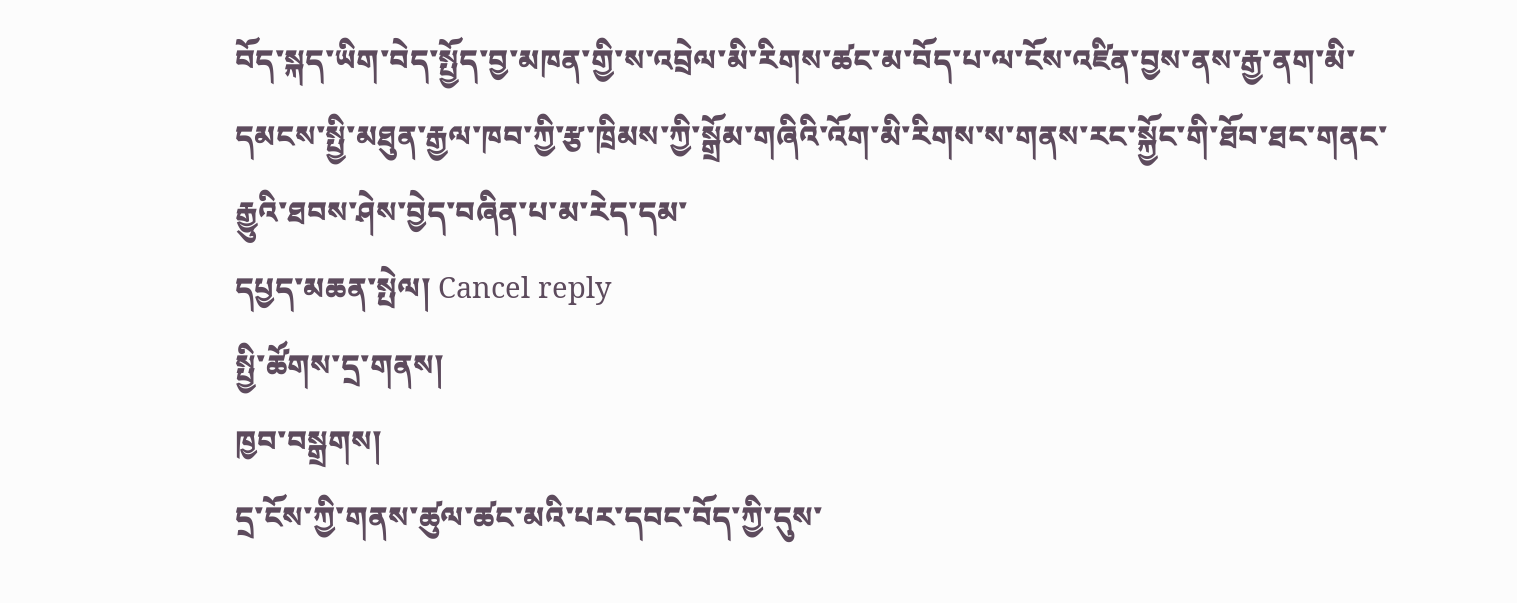བོད་སྐད་ཡིག་བེད་སྤྱོད་བྱ་མཁན་གྱི་ས་འབྲེལ་མི་རིགས་ཚང་མ་བོད་པ་ལ་ངོས་འཛིན་བྱས་ནས་རྒྱ་ནག་མི་དམངས་སྤྱི་མཐུན་རྒྱལ་ཁབ་ཀྱི་རྩ་ཁྲིམས་ཀྱི་སྒྲོམ་གཞིའི་འོག་མི་རིགས་ས་གནས་རང་སྐྱོང་གི་ཐོབ་ཐང་གནང་རྒྱུའི་ཐབས་ཤེས་བྱེད་བཞིན་པ་མ་རེད་དམ་
དཔྱད་མཆན་སྤེལ། Cancel reply
སྤྱི་ཚོགས་དྲ་གནས།
ཁྱབ་བསྒྲགས།
དྲ་ངོས་ཀྱི་གནས་ཚུལ་ཚང་མའི་པར་དབང་བོད་ཀྱི་དུས་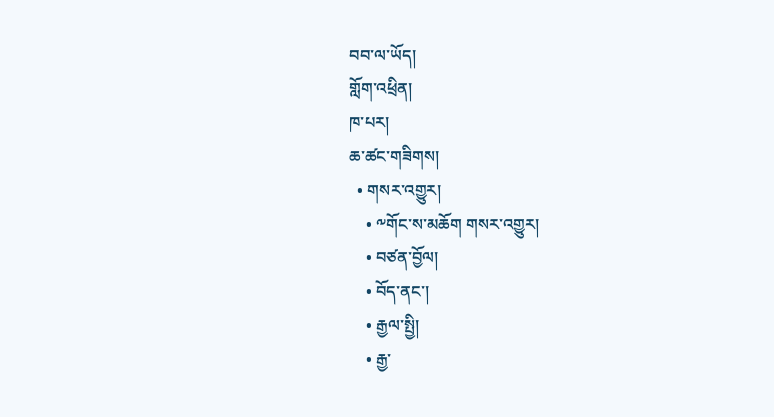བབ་ལ་ཡོད།
གློག་འཕྲིན།
ཁ་པར།
ཆ་ཚང་གཟིགས།
  • གསར་འགྱུར།
    • ༸གོང་ས་མཆོག གསར་འགྱུར།
    • བཙན་བྱོལ།
    • བོད་ནང་།
    • རྒྱལ་སྤྱི།
    • རྒྱ་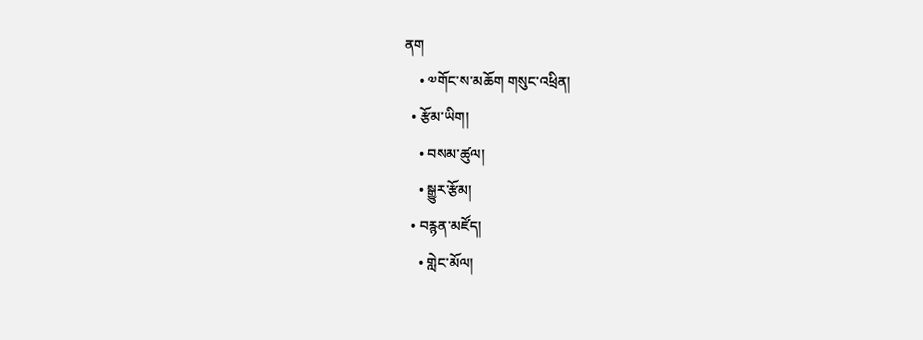ནག
    • ༧གོང་ས་མཆོག གསུང་འཕྲིན།
  • རྩོམ་ཡིག།
    • བསམ་ཚུལ།
    • སྒྱུར་རྩོམ།
  • བརྙན་མཛོད།
    • གླེང་མོལ།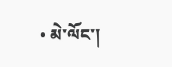• མེ་ལོང་།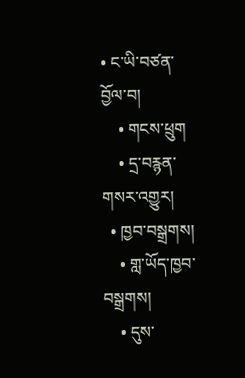• ང་ཡི་བཙན་བྱོལ་བ།
    • གངས་ཕྲུག
    • དྲ་བརྙན་གསར་འགྱུར།
  • ཁྱབ་བསྒྲགས།
    • གླ་ཡོད་ཁྱབ་བསྒྲགས།
    • དུས་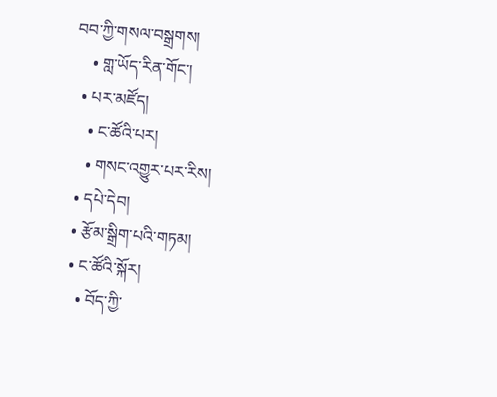བབ་ཀྱི་གསལ་བསྒྲགས།
    • གླ་ཡོད་རིན་གོང་།
  • པར་མཛོད།
    • ང་ཚོའི་པར།
    • གསང་འགྱུར་པར་རིས།
  • དཔེ་དེབ།
  • རྩོམ་སྒྲིག་པའི་གཏམ།
  • ང་ཚོའི་སྐོར།
    • བོད་ཀྱི་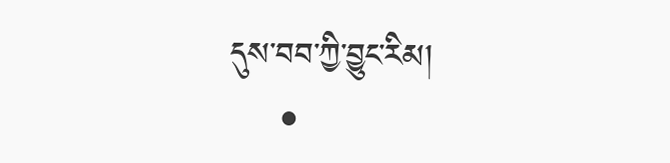དུས་བབ་ཀྱི་བྱུང་རིམ།
    •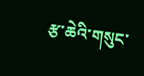རྩ་ཆེའི་གསུང་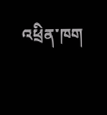འཕྲིན་ཁག